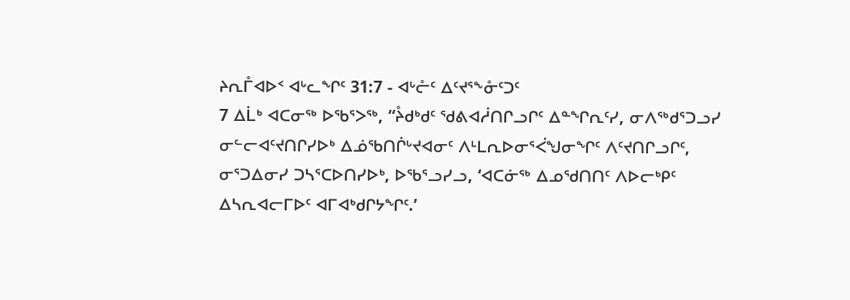ᔨᕆᒤᐊᐅᑉ ᐊᒡᓚᖏᑦ 31:7 - ᐊᒡᓔᑦ ᐃᑦᔪᕐᖕᓁᑦᑐᑦ
7 ᐃᒫᒃ ᐊᑕᓂᖅ ᐅᖃᕐᐳᖅ, “ᔧᑯᒃᑯᑦ ᖁᕕᐊᓲᑎᒋᓗᒋᑦ ᐃᓐᖏᕆᑦᓯ, ᓂᐱᖅᑯᕐᑐᓗᓯ ᓂᓪᓕᐊᑦᔪᑎᒋᓯᐅᒃ ᐃᓅᖃᑎᒌᒡᔪᐊᓂᑦ ᐱᒻᒪᕆᐅᓂᕐᐹᖑᓂᖏᑦ ᐱᑦᔪᑎᒋᓗᒋᑦ, ᓂᕐᑐᐃᓂᓯ ᑐᓴᕐᑕᐅᑎᓯᐅᒃ, ᐅᖃᕐᓗᓯᓗ, ‘ᐊᑕᓃᖅ ᐃᓄᖁᑎᑎᑦ ᐱᐅᓕᒃᑭᑦ ᐃᓴᕆᐊᓕᒥᐅᑦ ᐊᒥᐊᒃᑯᒋᔭᖏᑦ.’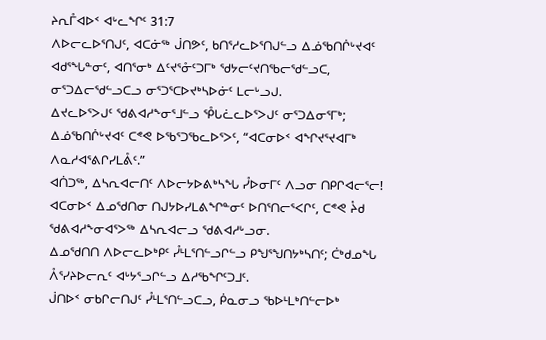ᔨᕆᒤᐊᐅᑉ ᐊᒡᓚᖏᑦ 31:7
ᐱᐅᓕᓚᐅᕐᑎᒍᑦ, ᐊᑕᓃᖅ ᒎᑎᕗᑦ, ᑲᑎᕐᓱᓚᐅᕐᑎᒍᓪᓗ ᐃᓅᖃᑎᒌᒡᔪᐊᑦ ᐊᑯᕐᖓᓐᓂᑦ, ᐊᑎᕐᓂᒃ ᐃᑦᔪᕐᓁᑦᑐᒥᒃ ᖁᔭᓕᑦᔪᑎᖃᓕᖁᓪᓗᑕ, ᓂᕐᑐᐃᓕᖁᓪᓗᑕᓗ ᓂᕐᑐᕐᑕᐅᔪᒃᓴᐅᓃᑦ ᒪᓕᒡᓗᒍ.
ᐃᔪᓚᐅᕐᐳᒍᑦ ᖁᕕᐊᓱᖕᓂᕐᒧᓪᓗ ᕾᒐᓛᓚᐅᕐᐳᒍᑦ ᓂᕐᑐᐃᓂᕐᒥᒃ; ᐃᓅᖃᑎᒌᒡᔪᐊᑦ ᑕᕝᕙ ᐅᖃᕐᑐᖃᓚᐅᕐᐳᑦ, “ᐊᑕᓂᐅᑉ ᐊᖏᔪᕐᔪᐊᒥᒃ ᐱᓇᓱᐊᕐᕕᒋᓯᒪᕔᑦ.”
ᐊᑏᑐᖅ, ᐃᓴᕆᐊᓕᑎᑦ ᐱᐅᓕᔭᐅᕕᒃᓴᖓ ᓮᐅᓂᒥᑦ ᐱᓗᓂ ᑎᑭᒋᐊᓕᕐᓕ! ᐊᑕᓂᐅᑉ ᐃᓄᖁᑎᓂ ᑎᒍᔭᐅᓯᒪᕕᖏᓐᓂᑦ ᐅᑎᕐᑎᓕᕐᐸᒋᑦ, ᑕᕝᕙ ᔧᑯ ᖁᕕᐊᓱᖕᓂᐊᕐᐳᖅ ᐃᓴᕆᐊᓕᓗ ᖁᕕᐊᓱᒡᓗᓂ.
ᐃᓄᖁᑎᑎ ᐱᐅᓕᓚᐅᒃᑭᑦ ᓮᒻᒪᕐᑎᓪᓗᒋᓪᓗ ᑭᖑᕐᖑᑎᔭᒃᓴᑎᑦ; ᑖᒃᑯᓄᖓ ᐰᕐᓯᔨᐅᓕᕆᑦ ᐊᒡᔭᕐᓗᒋᓪᓗ ᐃᓱᖃᖏᑦᑐᒧᑦ.
ᒎᑎᐅᑉ ᓂᑲᒋᓕᑎᒍᑦ ᓮᒻᒪᕐᑎᓪᓗᑕᓗ, ᑮᓇᓂᓗ ᖃᐅᒻᒪᒃᑎᓪᓕᐅᒃ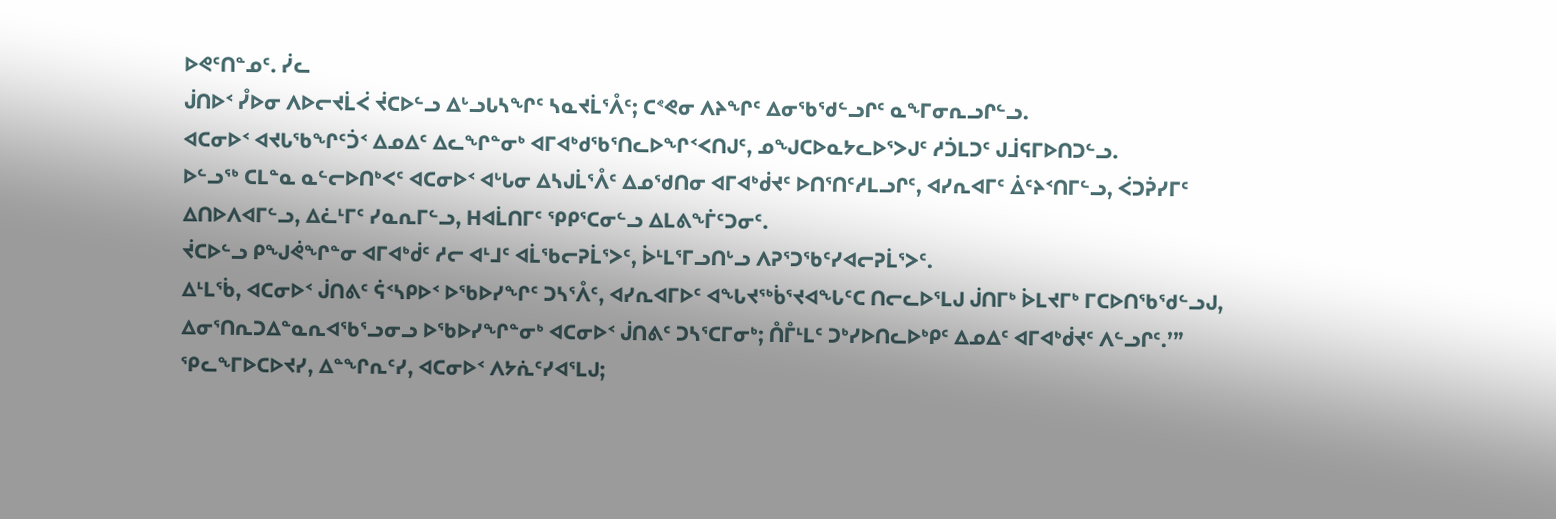ᐅᕙᑦᑎᓐᓄᑦ. ᓰᓚ
ᒎᑎᐅᑉ ᓮᐅᓂ ᐱᐅᓕᔪᒫᐹ ᔫᑕᐅᓪᓗ ᐃᒡᓗᒐᓴᖏᑦ ᓴᓇᔪᒫᕐᐰᑦ; ᑕᕝᕙᓂ ᐱᔨᖏᑦ ᐃᓂᖃᖁᓪᓗᒋᑦ ᓇᖕᒥᓂᕆᓗᒋᓪᓗ.
ᐊᑕᓂᐅᑉ ᐊᔪᒐᖃᖏᑦᑑᑉ ᐃᓄᐃᑦ ᐃᓚᖏᓐᓂᒃ ᐊᒥᐊᒃᑯᖃᕐᑎᓚᐅᖏᑉᐸᑎᒍᑦ, ᓄᖑᑕᐅᓇᔭᓚᐅᕐᐳᒍᑦ ᓱᑑᒪᑐᑦ ᒍᒨᕋᒥᐅᑎᑐᓪᓗ.
ᐅᓪᓗᖅ ᑕᒪᓐᓇ ᓇᓪᓕᐅᑎᒃᐸᑦ ᐊᑕᓂᐅᑉ ᐊᒡᒐᓂ ᐃᓴᒍᒫᕐᐰᑦ ᐃᓄᖁᑎᓂ ᐊᒥᐊᒃᑰᔪᑦ ᐅᑎᕐᑎᑦᓱᒪᓗᒋᑦ, ᐊᓯᕆᐊᒥᑦ ᐄᑦᔨᑉᑎᒥᓪᓗ, ᐹᑐᕉᓯᒥᑦ ᐃᑎᐅᐱᐊᒥᓪᓗ, ᐃᓛᒻᒥᑦ ᓯᓇᕆᒥᓪᓗ, ᕼᐊᒫᑎᒥᑦ ᕿᑭᕐᑕᓂᓪᓗ ᐃᒪᕕᖕᒦᑦᑐᓂᑦ.
ᔫᑕᐅᓪᓗ ᑭᖑᕚᖏᓐᓂ ᐊᒥᐊᒃᑰᑦ ᓱᓕ ᐊᒻᒧᑦ ᐊᒫᖃᓕᕈᒫᕐᐳᑦ, ᐆᒻᒪᕐᒥᓗᑎᒡᓗ ᐱᕈᕐᑐᖃᑦᓯᐊᓕᕈᒫᕐᐳᑦ.
ᐃᒻᒪᖄ, ᐊᑕᓂᐅᑉ ᒎᑎᕕᑦ ᕌᑉᓴᑭᐅᑉ ᐅᖃᐅᓯᖏᑦ ᑐᓴᕐᐰᑦ, ᐊᓯᕆᐊᒥᐅᑦ ᐊᖓᔪᖅᑳᕐᔪᐊᖓᑦᑕ ᑎᓕᓚᐅᕐᒪᒍ ᒎᑎᒥᒃ ᐆᒪᔪᒥᒃ ᒥᑕᐅᑎᖃᖁᓪᓗᒍ, ᐃᓂᕐᑎᕆᑐᐃᓐᓇᕆᐊᖃᕐᓗᓂᓗ ᐅᖃᐅᓯᖏᓐᓂᒃ ᐊᑕᓂᐅᑉ ᒎᑎᕕᑦ ᑐᓴᕐᑕᒥᓂᒃ; ᑍᒤᒻᒪᑦ ᑐᒃᓯᐅᑎᓚᐅᒃᑭᑦ ᐃᓄᐃᑦ ᐊᒥᐊᒃᑰᔪᑦ ᐱᓪᓗᒋᑦ.’”
ᕿᓚᖕᒥᐅᑕᐅᔪᓯ, ᐃᓐᖏᕆᑦᓯ, ᐊᑕᓂᐅᑉ ᐱᔭᕇᑦᓯᐊᕐᒪᒍ;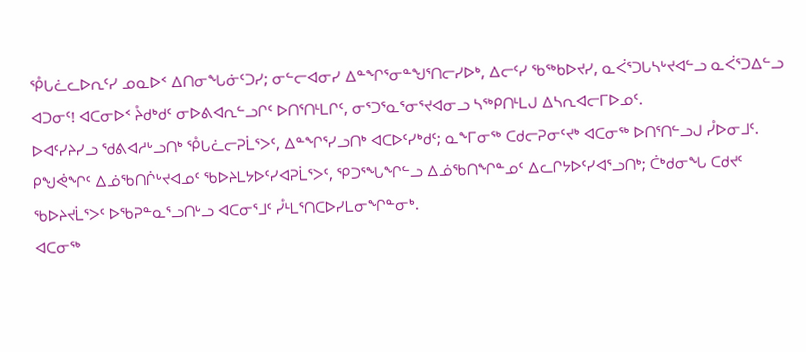ᕾᒐᓛᓚᐅᕆᑦᓯ ᓄᓇᐅᑉ ᐃᑎᓂᖓᓃᑦᑐᓯ; ᓂᓪᓕᐊᓂᓯ ᐃᓐᖏᕐᓂᓐᖑᕐᑎᓕᓯᐅᒃ, ᐃᓕᑦᓯ ᖃᖅᑲᐅᔪᓯ, ᓇᐹᕐᑐᒐᓴᒡᔪᐊᓪᓗ ᓇᐹᕐᑐᐃᓪᓗ ᐊᑐᓂᑦ! ᐊᑕᓂᐅᑉ ᔧᑯᒃᑯᑦ ᓂᐅᕕᐊᕆᓪᓗᒋᑦ ᐅᑎᕐᑎᒻᒪᒋᑦ, ᓂᕐᑐᕐᓇᕐᓂᕐᔪᐊᓂᓗ ᓴᖅᑭᑎᒻᒪᒍ ᐃᓴᕆᐊᓕᒥᐅᓄᑦ.
ᐅᐊᑦᓯᔨᓯᓗ ᖁᕕᐊᓱᒡᓗᑎᒃ ᕾᒐᓛᓕᕈᒫᕐᐳᑦ, ᐃᓐᖏᕐᓯᓗᑎᒃ ᐊᑕᐅᑦᓯᒃᑯᑦ; ᓇᖕᒥᓂᖅ ᑕᑯᓕᕈᓂᑦᔪᒃ ᐊᑕᓂᖅ ᐅᑎᕐᑎᓪᓗᒍ ᓮᐅᓂᒧᑦ.
ᑭᖑᕚᖏᑦ ᐃᓅᖃᑎᒌᒡᔪᐊᓄᑦ ᖃᐅᔨᒪᔭᐅᑦᓯᐊᕈᒫᕐᐳᑦ, ᕿᑐᕐᖓᖏᓪᓗ ᐃᓅᖃᑎᖏᓐᓄᑦ ᐃᓚᒋᔭᐅᑦᓯᐊᕐᓗᑎᒃ; ᑖᒃᑯᓂᖓ ᑕᑯᔪᑦ ᖃᐅᔨᔪᒫᕐᐳᑦ ᐅᖃᕈᓐᓇᕐᓗᑎᒡᓗ ᐊᑕᓂᕐᒧᑦ ᓮᒻᒪᕐᑎᑕᐅᓯᒪᓂᖏᓐᓂᒃ.
ᐊᑕᓂᖅ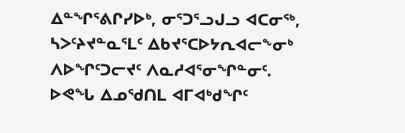ᐃᓐᖏᕐᕕᒋᓯᐅᒃ, ᓂᕐᑐᕐᓗᒍᓗ ᐊᑕᓂᖅ, ᓴᐳᑦᔨᔪᓐᓇᕐᒪᑦ ᐃᑲᔪᕐᑕᐅᔭᕆᐊᓕᖕᓂᒃ ᐱᐅᖏᑦᑐᓕᔪᑦ ᐱᓇᓱᐊᕐᓂᖏᓐᓂᑦ.
ᐅᕙᖓ ᐃᓄᖁᑎᒪ ᐊᒥᐊᒃᑯᖏᑦ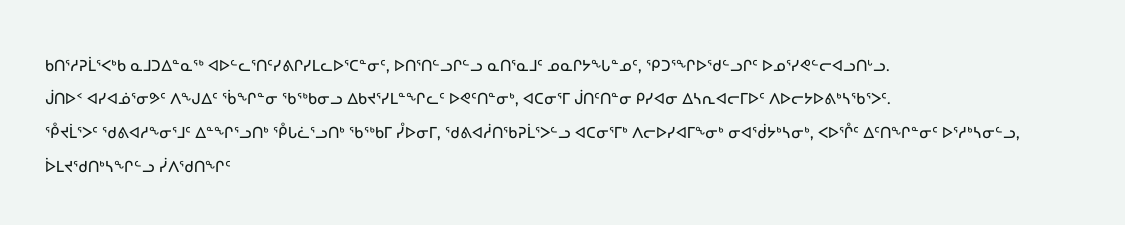ᑲᑎᕐᓱᕈᒫᕐᐸᒃᑲ ᓇᒧᑐᐃᓐᓇᖅ ᐊᐅᓪᓚᕐᑎᑦᓯᕕᒋᓯᒪᓚᐅᕐᑕᓐᓂᑦ, ᐅᑎᕐᑎᓪᓗᒋᓪᓗ ᓇᑎᕐᓇᒧᑦ ᓄᓇᒋᔭᖓᓐᓄᑦ, ᕿᑐᕐᖏᐅᖁᓪᓗᒋᑦ ᐅᓄᕐᓯᕙᓪᓕᐊᓗᑎᒡᓗ.
ᒎᑎᐅᑉ ᐊᓯᐊᓅᕐᓂᕗᑦ ᐱᖑᐃᑦ ᖄᖏᓐᓂ ᖃᖅᑲᓂᓗ ᐃᑲᔪᕐᓯᒪᓐᖏᓚᑦ ᐅᕙᑦᑎᓐᓂᒃ, ᐊᑕᓂᕐᒥ ᒎᑎᑦᑎᓐᓂ ᑭᓯᐊᓂ ᐃᓴᕆᐊᓕᒥᐅᑦ ᐱᐅᓕᔭᐅᕕᒃᓴᖃᕐᐳᑦ.
ᕾᔪᒫᕐᐳᑦ ᖁᕕᐊᓱᖕᓂᕐᒧᑦ ᐃᓐᖏᕐᓗᑎᒃ ᕾᒐᓛᕐᓗᑎᒃ ᖃᖅᑲᒥ ᓮᐅᓂᒥ, ᖁᕕᐊᓲᑎᖃᕈᒫᕐᐳᓪᓗ ᐊᑕᓂᕐᒥᒃ ᐱᓕᐅᓯᐊᒥᖕᓂᒃ ᓂᐊᖂᔭᒃᓴᓂᒃ, ᐸᐅᕐᒊᑦ ᐃᑦᑎᖏᓐᓂᑦ ᐅᕐᓱᒃᓴᓂᓪᓗ, ᐆᒪᔪᖁᑎᒃᓴᖏᓪᓗ ᓰᐱᖁᑎᖏᑦ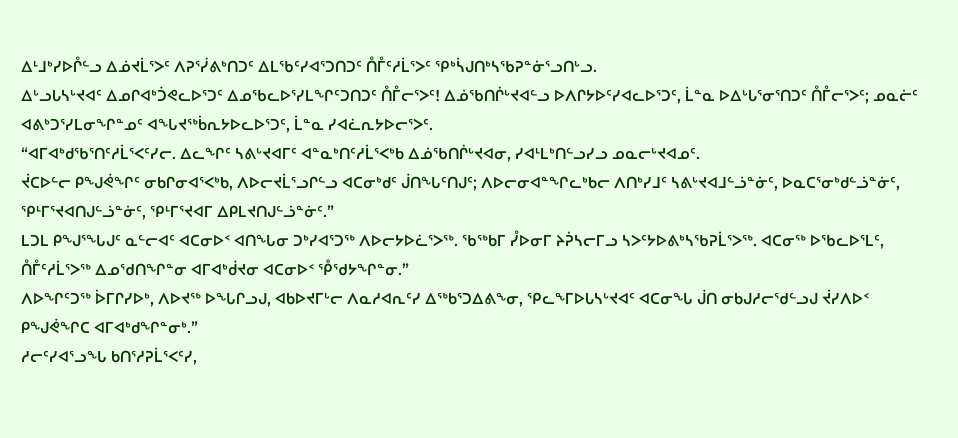ᐃᒻᒧᒃᓯᐅᒊᓪᓗ ᐃᓅᔪᒫᕐᐳᑦ ᐱᕈᕐᓰᕕᒃᑎᑐᑦ ᐃᒪᖃᑦᓯᐊᕐᑐᑎᑐᑦ ᑍᒤᑦᓱᒫᕐᐳᑦ ᕿᒃᓵᒍᑎᒃᓴᖃᕈᓐᓃᕐᓗᑎᒡᓗ.
ᐃᒡᓗᒐᓴᒡᔪᐊᑦ ᐃᓄᒋᐊᒃᑑᕙᓚᐅᕐᑐᑦ ᐃᓄᖃᓚᐅᕐᓯᒪᖏᑦᑐᑎᑐᑦ ᑍᒤᓕᕐᐳᑦ! ᐃᓅᖃᑎᒌᒡᔪᐊᓪᓗ ᐅᐱᒋᔭᐅᑦᓯᐊᓚᐅᕐᑐᑦ, ᒫᓐᓇ ᐅᐃᒡᒐᕐᓂᕐᑎᑐᑦ ᑍᒤᓕᕐᐳᑦ; ᓄᓇᓖᑦ ᐊᕕᒃᑐᕐᓯᒪᓂᖏᓐᓄᑦ ᐊᖓᔪᖅᑳᕆᔭᐅᓚᐅᕐᑐᑦ, ᒫᓐᓇ ᓯᐊᓛᕆᔭᐅᓕᕐᐳᑦ.
“ᐊᒥᐊᒃᑯᖃᕐᑎᑦᓱᒫᕐᐸᑦᓯᓕ. ᐃᓚᖏᑦ ᓴᕕᒡᔪᐊᒥᑦ ᐊᓐᓇᒃᑎᑦᓱᒫᕐᐸᒃᑲ ᐃᓅᖃᑎᒌᒡᔪᐊᓂ, ᓯᐊᒻᒪᒃᑎᓪᓗᓯᓗ ᓄᓇᓕᒡᔪᐊᓄᑦ.
ᔫᑕᐅᓪᓕ ᑭᖑᕚᖏᑦ ᓂᑲᒋᓂᐊᕐᐸᒃᑲ, ᐱᐅᓕᔪᒫᕐᓗᒋᓪᓗ ᐊᑕᓂᒃᑯᑦ ᒎᑎᖓᑦᑎᒍᑦ; ᐱᐅᓕᓂᐊᓐᖏᓚᒃᑲᓕ ᐱᑎᒃᓯᒧᑦ ᓴᕕᒡᔪᐊᒧᓪᓘᓐᓃᑦ, ᐅᓇᑕᕐᓂᒃᑯᓪᓘᓐᓃᑦ, ᕿᒻᒥᕐᔪᐊᑎᒍᓪᓘᓐᓃᑦ, ᕿᒻᒥᕐᔪᐊᒥ ᐃᑭᒪᔪᑎᒍᓪᓘᓐᓃᑦ.”
ᒪᑐᒪ ᑭᖑᕐᖓᒍᑦ ᓇᓪᓕᐊᑦ ᐊᑕᓂᐅᑉ ᐊᑎᖓᓂ ᑐᒃᓯᐊᕐᑐᖅ ᐱᐅᓕᔭᐅᓛᕐᐳᖅ. ᖃᖅᑲᒥ ᓮᐅᓂᒥ ᔨᕉᓴᓕᒥᓗ ᓴᐳᑦᔭᐅᕕᒃᓴᖃᕈᒫᕐᐳᖅ. ᐊᑕᓂᖅ ᐅᖃᓚᐅᕐᒪᑦ, ᑍᒤᑦᓱᒫᕐᐳᖅ ᐃᓄᖁᑎᖏᓐᓂ ᐊᒥᐊᒃᑰᔪᓂ ᐊᑕᓂᐅᑉ ᕾᖁᔭᖏᓐᓂ.”
ᐱᐅᖏᑦᑐᖅ ᐆᒥᒋᓯᐅᒃ, ᐱᐅᔪᖅ ᐅᖓᒋᓗᒍ, ᐊᑲᐅᔪᒥᒡᓕ ᐱᓇᓱᐊᕆᑦᓯ ᐃᖅᑲᕐᑐᐃᕕᖕᓂ, ᕿᓚᖕᒥᐅᒐᓴᒡᔪᐊᑦ ᐊᑕᓂᖓ ᒎᑎ ᓂᑲᒍᓱᓕᖁᓪᓗᒍ ᔫᓯᐱᐅᑉ ᑭᖑᕚᖏᑕ ᐊᒥᐊᒃᑯᖏᓐᓂᒃ.”
ᓱᓕᑦᓯᐊᕐᓗᖓ ᑲᑎᕐᓱᕈᒫᕐᐸᑦᓯ,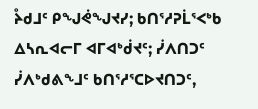ᔧᑯᒧᑦ ᑭᖑᕚᖑᔪᓯ; ᑲᑎᕐᓱᕈᒫᕐᐸᒃᑲ ᐃᓴᕆᐊᓕᒥ ᐊᒥᐊᒃᑰᔪᑦ; ᓰᐱᑎᑐᑦ ᓰᐱᒃᑯᕕᖕᒧᑦ ᑲᑎᕐᓱᕐᑕᐅᔪᑎᑐᑦ,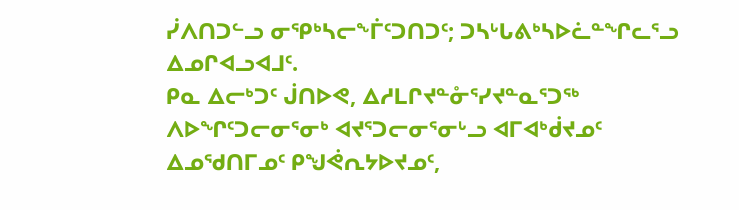ᓰᐱᑎᑐᓪᓗ ᓂᕿᒃᓴᓕᖕᒦᑦᑐᑎᑐᑦ; ᑐᓴᒡᒐᕕᒃᓴᐅᓛᓐᖏᓚᕐᓗ ᐃᓄᒋᐊᓗᐊᒧᑦ.
ᑭᓇ ᐃᓕᒃᑐᑦ ᒎᑎᐅᕙ, ᐃᓱᒪᒋᔪᓐᓁᕐᓯᔪᓐᓇᕐᑐᖅ ᐱᐅᖏᑦᑐᓕᓂᕐᓂᒃ ᐊᔪᕐᑐᓕᓂᕐᓂᒡᓗ ᐊᒥᐊᒃᑰᔪᓄᑦ ᐃᓄᖁᑎᒥᓄᑦ ᑭᖑᕚᕆᔭᐅᔪᓄᑦ,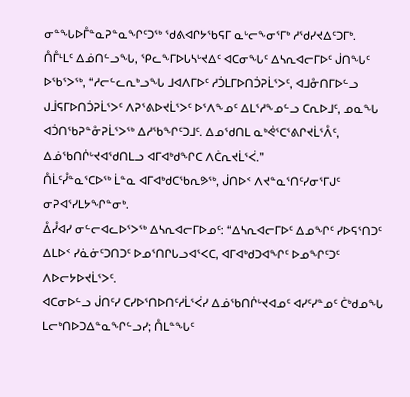ᓂᓐᖓᐅᒤᓐᓇᕈᓐᓇᖏᑦᑐᖅ ᖁᕕᐊᒋᔭᖃᕋᒥ ᓇᒡᓕᖕᓂᕐᒥᒃ ᓱᖁᓯᔪᐃᑦᑐᒥᒃ.
ᑍᒤᒻᒪᑦ ᐃᓅᑎᓪᓗᖓ, ᕿᓚᖕᒥᐅᒐᓴᒡᔪᐃᑦ ᐊᑕᓂᖓᑦ ᐃᓴᕆᐊᓕᒥᐅᑦ ᒎᑎᖓᑦ ᐅᖃᕐᐳᖅ, “ᓱᓕᓪᓚᕆᒃᓗᖓ ᒧᐊᐱᒥᐅᑦ ᓱᑑᒪᒥᐅᑎᑑᕈᒫᕐᐳᑦ, ᐊᒧᓁᑎᒥᐅᓪᓗ ᒍᒨᕋᒥᐅᑎᑑᕈᒫᕐᐳᑦ ᐱᕈᕐᕕᐅᔪᒫᕐᐳᑦ ᐅᕐᐱᖕᓄᑦ ᐃᒪᕐᓱᖕᓄᓪᓗ ᑕᕆᐅᒧᑦ, ᓄᓇᖓ ᐊᑑᑎᖃᕈᓐᓁᕈᒫᕐᐳᖅ ᐃᓱᖃᖏᑦᑐᒧᑦ. ᐃᓄᖁᑎᒪ ᓇᒃᕚᕐᑕᕐᕕᒋᔪᒫᕐᐰᑦ, ᐃᓅᖃᑎᒌᒡᔪᐊᖁᑎᒪᓗ ᐊᒥᐊᒃᑯᖏᑕ ᐱᑖᕆᔪᒫᕐᐹ.”
ᑍᒫᑦᓮᓐᓇᕐᑕᐅᖅ ᒫᓐᓇ ᐊᒥᐊᒃᑯᑕᖃᕆᕗᖅ, ᒎᑎᐅᑉ ᐱᔪᓐᓇᕐᑎᑦᓯᓂᕐᒥᒍᑦ ᓂᕈᐊᕐᓯᒪᔭᖏᓐᓂᒃ.
ᐂᓮᐊᓯ ᓂᓪᓕᐊᓚᐅᕐᐳᖅ ᐃᓴᕆᐊᓕᒥᐅᓄᑦ: “ᐃᓴᕆᐊᓕᒥᐅᑦ ᐃᓄᖏᑦ ᓯᐅᕋᕐᑎᑐᑦ ᐃᒪᐅᑉ ᓯᓈᓃᑦᑐᑎᑐᑦ ᐅᓄᕐᑎᒋᒐᓗᐊᕐᐸᑕ, ᐊᒥᐊᒃᑯᑐᐊᖏᑦ ᐅᓄᖏᑦᑐᑦ ᐱᐅᓕᔭᐅᔪᒫᕐᐳᑦ.
ᐊᑕᓂᐅᓪᓗ ᒎᑎᑦᓯ ᑕᓯᐅᕐᑎᐅᑎᑦᓱᒫᕐᐹᓯ ᐃᓅᖃᑎᒌᒡᔪᐊᓄᑦ ᐊᓯᑦᓯᓐᓄᑦ ᑖᒃᑯᓄᖓ ᒪᓕᒃᑎᐅᑐᐃᓐᓇᖏᓪᓗᓯ; ᑍᒪᓐᖓᑦ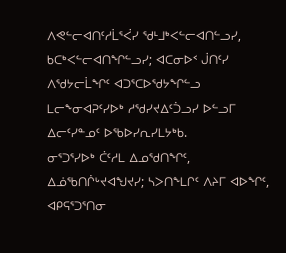ᐱᕙᓪᓕᐊᑎᑦᓱᒫᕐᐹᓯ ᖁᒻᒧᒃᐸᓪᓕᐊᑎᓪᓗᓯ, ᑲᑕᒃᐸᓪᓕᐊᑎᖏᓪᓗᓯ; ᐊᑕᓂᐅᑉ ᒎᑎᑦᓯ ᐱᖁᔭᓕᒫᖏᑦ ᐊᑐᕐᑕᐅᖁᔭᖏᓪᓗ ᒪᓕᖕᓂᐊᕈᑦᓯᐅᒃ ᓱᖁᓯᔪᐃᑦᑑᓗᓯ ᐅᓪᓗᒥ ᐃᓕᑦᓯᓐᓄᑦ ᐅᖃᐅᓯᕆᓯᒪᔭᒃᑲ.
ᓂᕐᑐᕐᓯᐅᒃ ᑖᑦᓱᒪ ᐃᓄᖁᑎᖏᑦ, ᐃᓅᖃᑎᒌᒡᔪᐊᖑᔪᓯ; ᓴᐳᑎᖕᒪᒋᑦ ᐱᔨᒥ ᐊᐅᖏᑦ, ᐊᑭᕋᕐᑐᕐᑎᓂ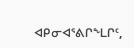ᐊᑭᓂᐊᕐᕕᒋᖕᒪᒋᑦ,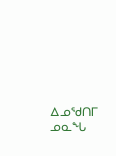ᐃᓄᖁᑎᒥ ᓄᓇᖓ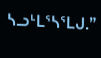ᓴᓗᒻᒪᕐᓴᕐᒪᒍ.”